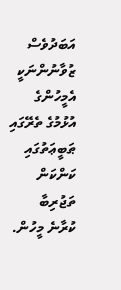އަބަދުވެސް ޒުވާނުންނަކީ އެމީހުންގެ އުޅުމުގެ ތެރޭގައި ޠަބީޢަތުގައި ކަންކަން ތަޖުރިބާ ކުރާނެ މީހުން.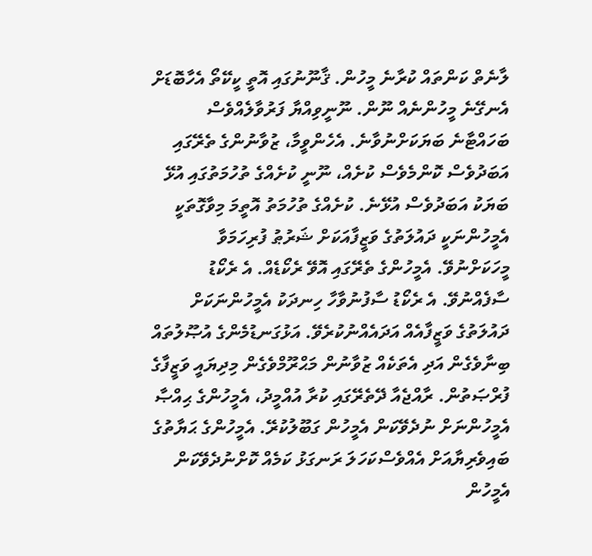ލާނެތް ކަންތައް ކުރާނެ މީހުން. ޤާނޫނުގައި އޮތީ ކީކޭތޯ އެހާބޮޑަށް އެނގޭނެ މީހުންނެއް ނޫން. ނޫނީވިއްޔާ ފަރުވާލެއްވެސް ބަހައްޓާނެ ބަޔަކަށްނުވާނެ. އެހެންވީމާ، ޒުވާނުންގެ ތެރޭގައި އަބަދުވެސް ކޮންމެވެސް ކުށެއް، ނޫނީ ކުށެއްގެ ތުހުމަތުގައި އުޅޭ ބަޔަކު އަބަދުވެސް އުޅޭނެ. ކުށެއްގެ ތުހުމަތު އޮތީމަ މިވާގޮތަކީ އެމީހުންނަކީ ދައުލަތުގެ ވަޒީފާއަކަށް ޝަރުޠު ފުރިހަމަވާ މީހަކަށްނުވޭ. އެމީހުންގެ ތެރޭގައި އޮވޭ ރެކޯޑެއް. އެ ރެކޯޑު ސާފެއްނުވޭ. އެ ރެކޯޑު ސާފުނުވާހާ ހިނދަކު އެމީހުންނަކަށް ދައުލަތުގެ ވަޒީފާއެއް އަދައެއްނުކުރެވޭ. އަޅުގަނޑުމެންގެ އުޞޫލުތައް ބިނާވެގެން އަދި އެތަކެއް ޒުވާނުން މަޙްރޫމްވެގެން މިދިޔައީ ވަޒީފާގެ ފުރްޞަތުން. ރާއްޖެއާ ދޭތެރޭގައި ކުރާ އުއްމީދު، އެމީހުންގެ ޙިއްޞާ އެމީހުންނަށް ނުދެވޭކަން އެމީހުން ގަބޫލުކުރޭ. އެމީހުންގެ ޙަޔާތުގެ ބައިވެރިޔާއަށް އެއްވެސްކަހަލަ ރަނގަޅު ކަމެއް ކޮށްނުދެވޭކަން އެމީހުން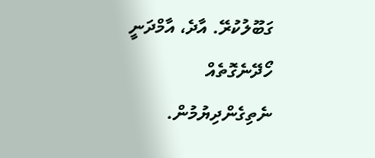ގަބޫލުކުރޭ. އާދެ، އާމްދަނީ ހޯދޭނެގޮތެއް ނެތިގެންދިޔުމުން.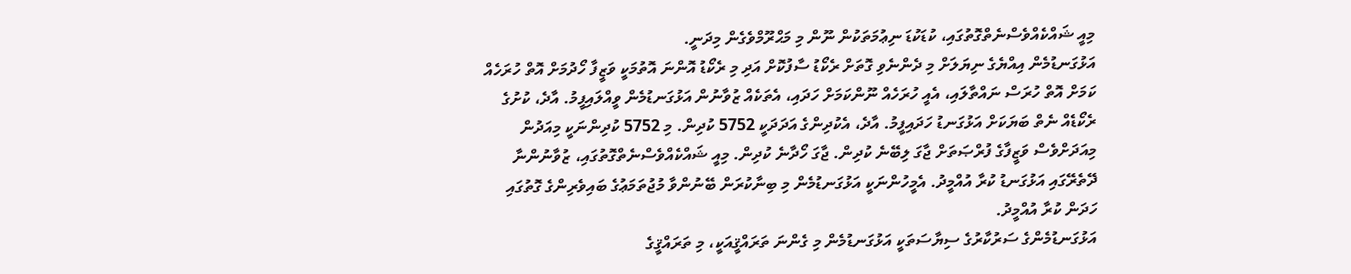މިއީ ޝައްކެއްވެސްނެތްގޮތުގައި، ކުޑަކުޑަ ނިޢުމަތަކުން ނޫން މި މަޙްރޫމްވެގެން މިދަނީ.
އަޅުގަނޑުމެން އިއްޔެގެ ނިޔަލަށް މި ދެންނެވި ގޮތަށް ރެކޯޑު ސާފުކޮށް އަދި މި ރެކޯޑު އޮންނަ އޮތުމަކީ ވަޒީފާ ހޯދުމަށް އޮތް ހުރަހެއް ކަމަށް އޮތް ހުރަސް ނައްތާލައި، އެއީ ހުރަހެއް ނޫންކަމަށް ހަދައި، އެތަކެއް ޒުވާނުން އަޅުގަނޑުމެން ވީއްލައިފީމު. އާދެ، ކުށުގެ ރެކޯޑެއް ނެތް ބަޔަކަށް އަޅުގަނޑު ހަދައިފީމު. އާދެ، އެކުދިންގެ އަދަދަކީ 5752 ކުދިން. މި 5752 ކުދިންނަކީ މިއަދުން މިއަދަށްވެސް ވަޒީފާގެ ފުރްޞަތަށް ޖާގަ ލިބޭނެ ކުދިން. ޖާގަ ހޯދާނެ ކުދިން. މިއީ ޝައްކެއްވެސްނެތްގޮތުގައި، ޒުވާނުންނާ ދޭތެރޭގައި އަޅުގަނޑު ކުރާ އުއްމީދު. އެމީހުންނަކީ އަޅުގަނޑުމެން މި ބިނާކުރަން ބޭނުންވާ މުޖުތަމަޢުގެ ބައިވެރިންގެ ގޮތުގައި ހަދަން ކުރާ އުއްމީދު.
އަޅުގަނޑުމެންގެ ސަރުކާރުގެ ސިޔާސަތަކީ އަޅުގަނޑުމެން މި ގެންނަ ތަރައްޤީއަކީ، މި ތަރައްޤީގެ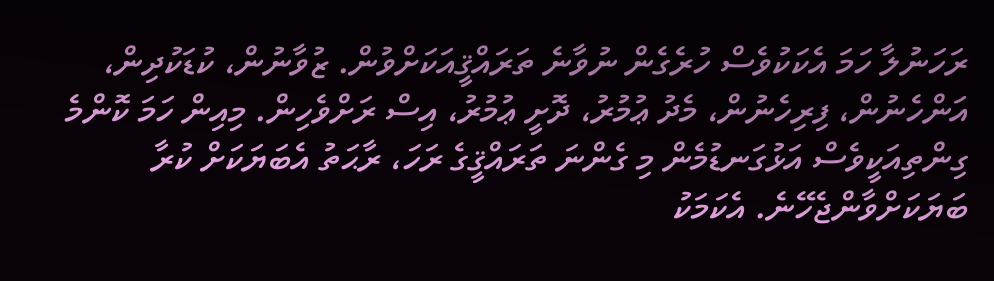ރަހަނުލާ ހަމަ އެކަކުވެސް ހުރެގެން ނުވާނެ ތަރައްޤީއަކަށްވުން. ޒުވާނުން، ކުޑަކުދިން، އަންހެނުން، ފިރިހެނުން، މެދު ޢުމުރު، ދޮށީ ޢުމުރު، އިސް ރަށްވެހިން. މިއިން ހަމަ ކޮންމެ ގިންތިއަކީވެސް އަޅުގަނޑުމެން މި ގެންނަ ތަރައްޤީގެ ރަހަ، ރާޙަތު އެބަޔަކަށް ކުރާ ބަޔަކަށްވާންޖެހޭނެ. އެކަމަކު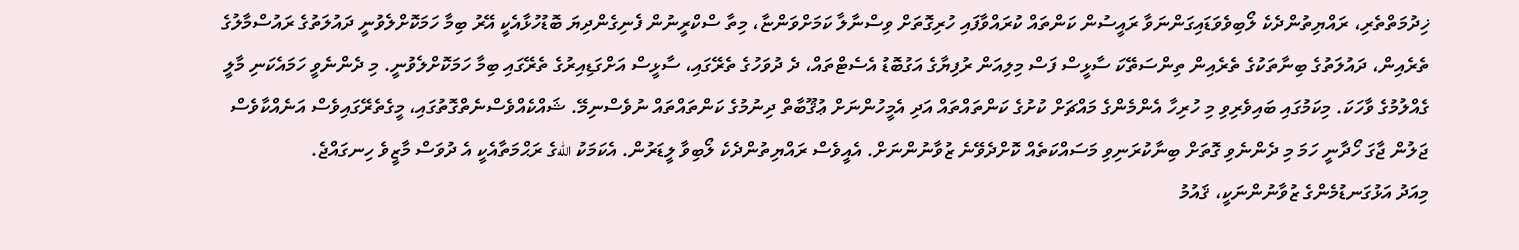ޚިދުމަތްތެރި، ރައްޔިތުންދެކެ ލޯބިވެވަޑައިގަންނަވާ ރައީސުން ކަންތައް ކުރައްވާފައި ހުރިގޮތަށް ވިސްނާލާ ކަމަށްވަންޏާ، މިތާ ސްކްރީނުން ފެނިގެންދިޔަ ބޮޑުހުޅާއެކީ އޭރު ބިމާ ހަމަކޮށްލެވުނީ ދައުލަތުގެ ރައުސްމާލުގެ ތެރެއިން، ދައުލަތުގެ ބިނާތަކުގެ ތެރެއިން ތިންސަތޭކަ ސާޅީސް ފަސް މިލިއަން ރުފިޔާގެ އަގުބޮޑު އެސެޓްތައް، ދެ ދުވަހުގެ ތެރޭގައި، ސާޅީސް އަށްގަޑިއިރުގެ ތެރޭގައި ބިމާ ހަމަކޮށްލެވުނީ. މި ދެންނެވީ ހަމައެކަނި މާލީ ގެއްލުމުގެ ވާހަކަ. މިކަމުގައި ބައިވެރިވި މި ހުރިހާ އެންމެންގެ މައްޗަށް ކުށުގެ ކަންތައްތައް އަދި އެމީހުންނަށް ޢުޤޫބާތް ދިނުމުގެ ކަންތައްތައް ނުވެސްނިމޭ. ޝައްކެއްވެސްނެތްގޮތުގައި، މީގެތެރޭގައިވެސް އަނެއްކާވެސް ޖަލުން ޖާގަ ހޯދާނީ ހަމަ މި ދެންނެވި ގޮތަށް ބިނާކުރަނިވި މަސައްކަތެއް ކޮށްދެވޭނެ ޒުވާނުންނަށް. އެއީވެސް ރައްޔިތުންދެކެ ލޯބިވާ ލީޑަރުން. އެކަމަކު اللهގެ ރަޙްމަތާއެކީ އެ ދުވަސް މާޒީވެ ހިނގައްޖެ.
މިއަދު އަޅުގަނޑުމެންގެ ޒުވާނުންނަކީ، ޤައުމު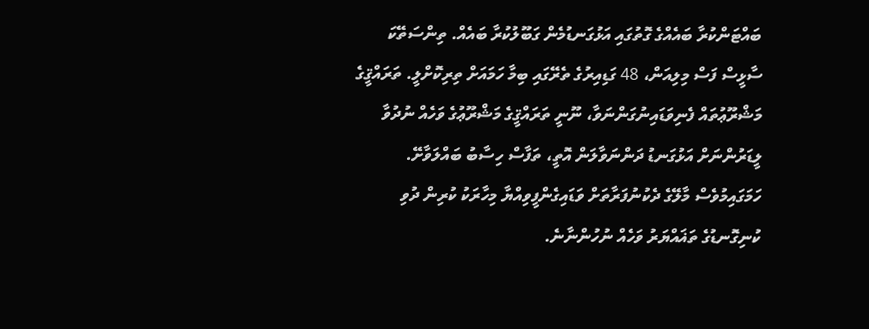ބައްޓަންކުރާ ބައެއްގެ ގޮތުގައި އަޅުގަނޑުމެން ގަބޫލުކުރާ ބައެއް. ތިންސަތޭކަ ސާޅީސް ފަސް މިލިއަން، 48 ގަޑިއިރުގެ ތެރޭގައި ބިމާ ހަމައަށް ތިރިކޮށްލީ. ތަރައްޤީގެ މަޝްރޫޢުތައް ފެނިވަޑައިނުގަންނަވާ، ނޫނީ ތަރައްޤީގެ މަޝްރޫޢުގެ ވަހެއް ނުދުވާ ލީޑަރުންނަށް އަޅުގަނޑު ދަންނަވާލަން އޮތީ، ތަފާސް ހިސާބު ބައްލަވާށޭ. ހަމަގައިމުވެސް މާލޭގެ ދެކުނުފަރާތަށް ވަޑައިގެންފީވިއްޔާ މިހާރަކު ކުރިން ދުވި ކުނިގޮނޑުގެ ތަޣައްޔަރު ވަހެއް ނުހުންނާނެ.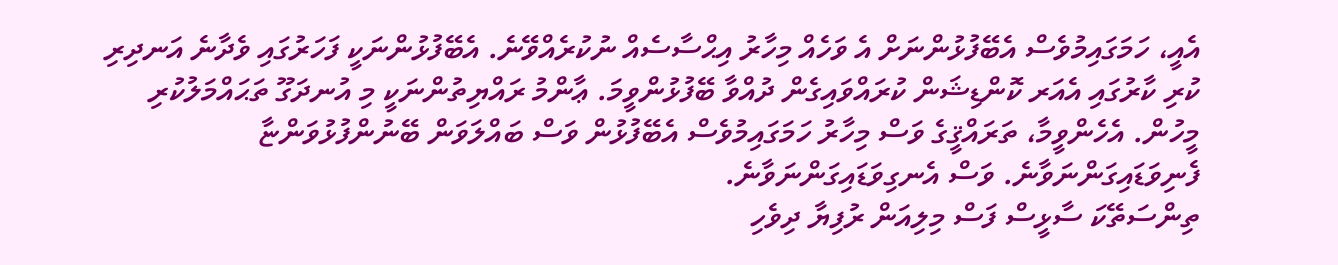އެއީ، ހަމަގައިމުވެސް އެބޭފުޅުންނަށް އެ ވަހެއް މިހާރު އިޙްސާސެއް ނުކުރެއްވޭނެ. އެބޭފުޅުންނަކީ ފަހަރުގައި ވެދާނެ އަނދިރި ކުރި ކާރުގައި އެއަރ ކޮންޑިޝަން ކުރައްވައިގެން ދުއްވާ ބޭފުޅުންވީމަ. ޢާންމު ރައްޔިތުންނަކީ މި އުނދަގޫ ތަޙައްމަލުކުރި މީހުން. އެހެންވީމާ، ތަރައްޤީގެ ވަސް މިހާރު ހަމަގައިމުވެސް އެބޭފުޅުން ވަސް ބައްލަވަން ބޭނުންފުޅުވަންޏާ ފެނިވަޑައިގަންނަވާނެ. ވަސް އެނގިވަޑައިގަންނަވާނެ.
ތިންސަތޭކަ ސާޅީސް ފަސް މިލިއަން ރުފިޔާ ދިވެހި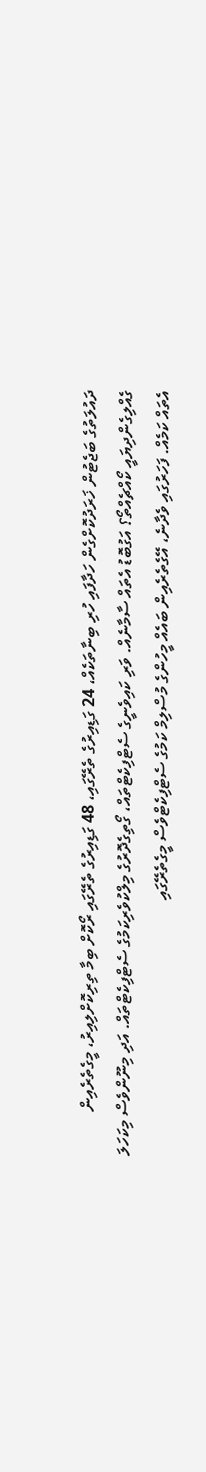ދައުލަތުގެ ބަޖެޓުން ޚަރަދުކޮށްގެން ހަދާފައި ހުރި ބިނާތަކެއް، 24 ގަޑިއިރުގެ ތެރޭގައި، 48 ގަޑިއިރުގެ ތެރޭގައި ރޯކޮށް ބިމާ ތިރިކޮށްލިއިރު، މީގެތެރެއިން ގެއްލިގެންދިޔައީ ކޯއްޗެއްތޯ؟ އަގުބޮޑު އެތައް ސާމާނެއް. ވަރި ކައިވެނީގެ ސެޓްފިކެޓްތައް، ގޯތިގެދޮރުގެ މިލްކުވެރިކަމުގެ ސެޓްފިކެޓްތައް. އަދި މިނޫންވެސް މިކަހަލަ އެތައް ކަމެއް. ފަހަރުގައި ވެދާނެ، އޭގެތެރެއިން ބައެއް މީހުންގެ މުސްލިމް ކަމުގެ ސެޓްފިކެޓްވެސް މީގެތެރޭގައި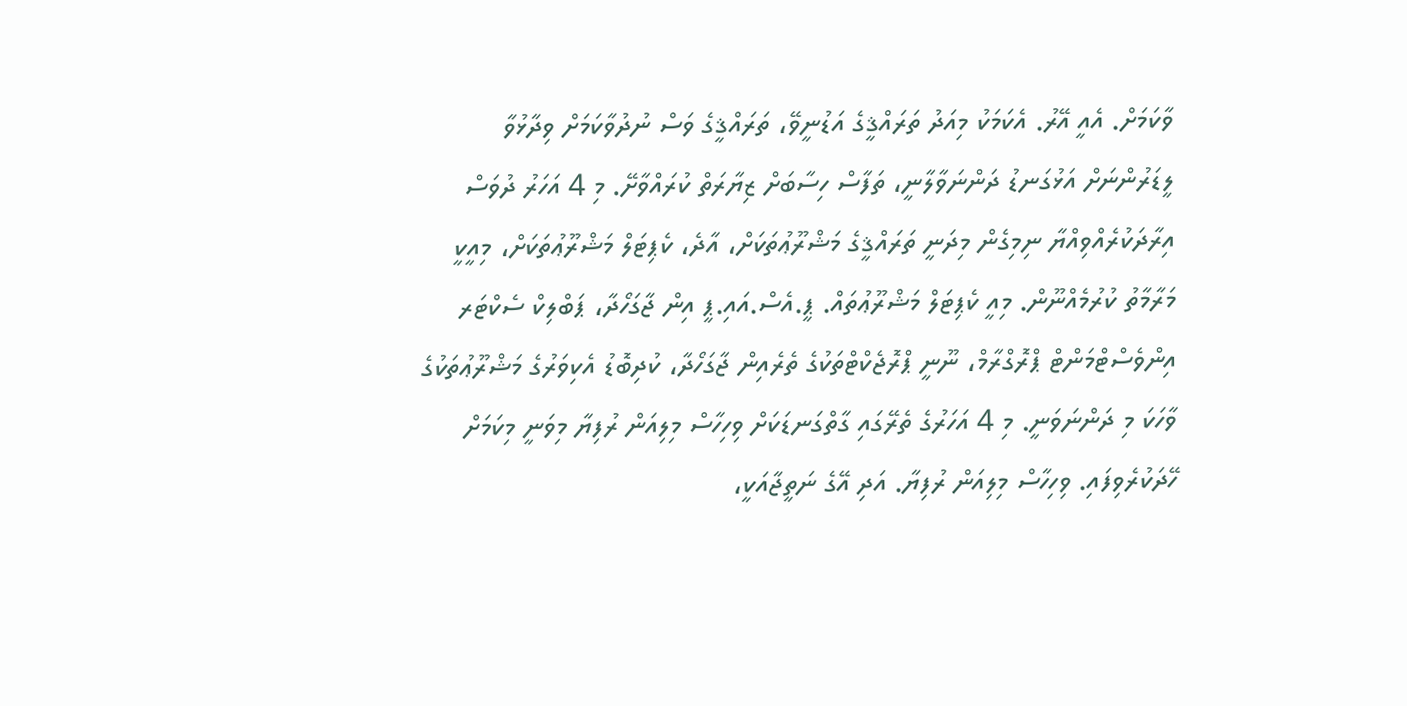ވާކަމަށް. އެއީ އޭރު. އެކަމަކު މިއަދު ތަރައްޤީގެ އަޑުނީވޭ، ތަރައްޤީގެ ވަސް ނުދުވާކަމަށް ވިދާޅުވާ ލީޑަރުންނަށް އަޅުގަނޑު ދަންނަވާލާނީ، ތަފާސް ހިސާބަށް ޒިޔާރަތް ކުރައްވާށޭ. މި 4 އަހަރު ދުވަސް އިރާދަކުރެއްވިއްޔާ ނިމިގެން މިދަނީ ތަރައްޤީގެ މަޝްރޫޢުތަކަށް، އާދެ، ކެޕިޓަލް މަޝްރޫޢުތަކަށް، މިއީކީ މަރާމާތު ކުރުމެއްނޫން. މިއީ ކެޕިޓަލް މަޝްރޫޢުތައް. ޕީ.އެސް.އައި.ޕީ އިން ޖާގަހޯދާ، ޕަބްލިކް ސެކްޓަރ އިންވެސްޓްމަންޓް ޕްރޮގްރާމް، ނޫނީ ޕްރޮޖެކްޓްތަކުގެ ތެރެއިން ޖާގަހޯދާ، ކުދިބޮޑު އެކިވަރުގެ މަޝްރޫޢުތަކުގެ ވާހަކަ މި ދަންނަވަނީ. މި 4 އަހަރުގެ ތެރޭގައި ގާތްގަނޑަކަށް ވިހިހާސް މިލިއަން ރުފިޔާ މިވަނީ މިކަމަށް ހޭދަކުރެވިފައި. ވިހިހާސް މިލިއަން ރުފިޔާ. އަދި އޭގެ ނަތީޖާއަކީ،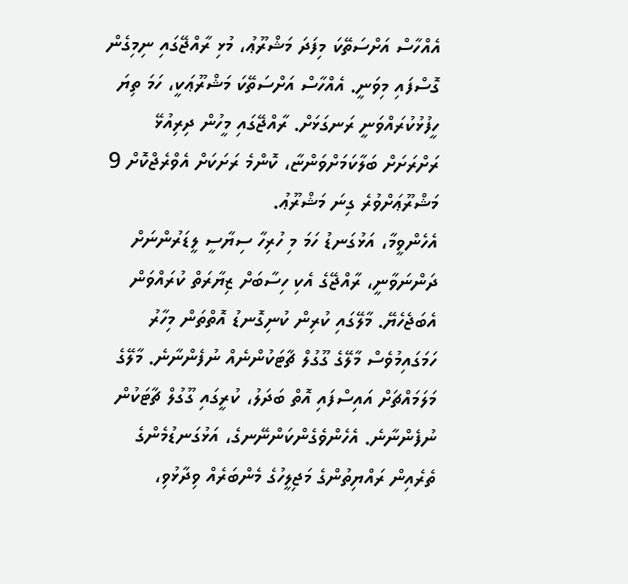އެއްހާސް އަށްސަތޭކަ މިފަދަ މަޝްރޫޢު، މުޅި ރާއްޖޭގައި ނިމިގެން ގޮސްފައި މިވަނީ. އެއްހާސް އަށްސަތޭކަ މަޝްރޫޢަކީ، ހަމަ ތިޔަ ހީފުޅުކުރައްވަނީ ރަނގަޅަށް. ރާއްޖޭގައި މީހުން ދިރިއުޅޭ ރަށްރަށަށް ބަލާކަމަށްވަންޏާ، ކޮންމެ ރަށަކަށް އެވްރެޖްކޮށް 9 މަޝްރޫޢަށްވުރެ ގިނަ މަޝްރޫޢު.
އެހެންވީމާ، އަޅުގަނޑު ހަމަ މި ހުރިހާ ސިޔާސީ ލީޑަރުންނަށް ދަންނަވާނީ، ރާއްޖޭގެ އެކި ހިސާބަށް ޒިޔާރަތް ކުރައްވަން އެބަޖެހެޔޭ. މާލޭގައި ކުރިން ކުނިގޮނޑު އޮތްތަން މިހާރު ހަމަގައިމުވެސް މާލޭގެ ގޫގުލް ޗާޓަކުންނެއް ނުފެންނާނެ. މާލޭގެ މަލަމައްޗަށް އައިސްފައި އޮތް ބަދަލު، ކުރީގައި ގޫގުލް ޗާޓަކުން ނުފެންނާނެ. އެހެންވެގެންކަންނޭނގެ، އަޅުގަނޑުމެންގެ ތެރެއިން ރައްޔިތުންގެ މަޖިލީހުގެ މެންބަރެއް ވިދާޅުވި،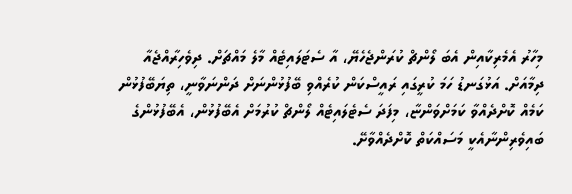މިހާރު އެމެރިކާއިން އެބަ ލޯންޗް ކުރަންޖެހެޔޭ، އާ ސެޓަލައިޓެއް މާލެ މައްޗަށް. ދިވެހިރާއްޖެއާ ދިމާއަށް. އަޅުގަނޑު ހަމަ ކުރީގައި ރައީސްކަން ކުރެއްވި ބޭފުޅުންނަށް ދަންނަވާނީ، ތިޔަބޭފުޅުން ކަމެއް ކޮށްދެއްވާ ކަމަށްވަންޏާ، މިފަދަ ސެޓެލައިޓެއް ލޯންޗް ކުރުމަށް އެބޭފުޅުން، އެބޭފުޅުންގެ ބައިވެރިންނާއެކީ މަސައްކަތް ކޮށްދެއްވާށޭ.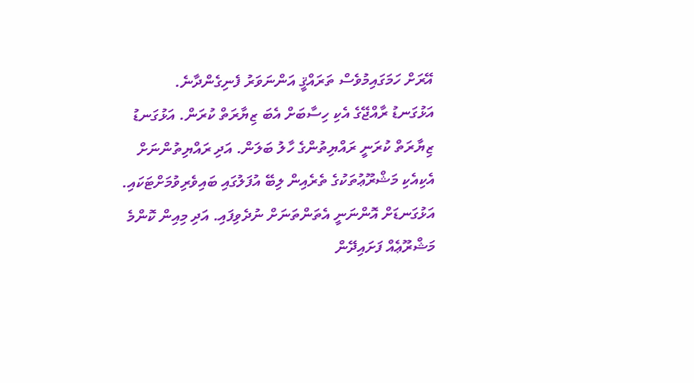އޭރަށް ހަމަގައިމުވެސް ތަރައްޤީ އަންނަވަރު ފެނިގެންދާނެ.
އަޅުގަނޑު ރާއްޖޭގެ އެކި ހިސާބަށް އެބަ ޒިޔާރަތް ކުރަން. އަޅުގަނޑު ޒިޔާރަތް ކުރަނީ ރައްޔިތުންގެ ހާލު ބަލަން. އަދި ރައްޔިތުންނަށް އެކިއެކި މަޝްރޫޢުތަކުގެ ތެރެއިން ލިބޭ އުފަލުގައި ބައިވެރިވުމަށްޓަކައި. އަޅުގަނޑަށް އޮންނަނީ އެތަންތަނަށް ނުދެވިފައި. އަދި މިއިން ކޮންމެ މަޝްރޫޢެއް ފަށައިދޭން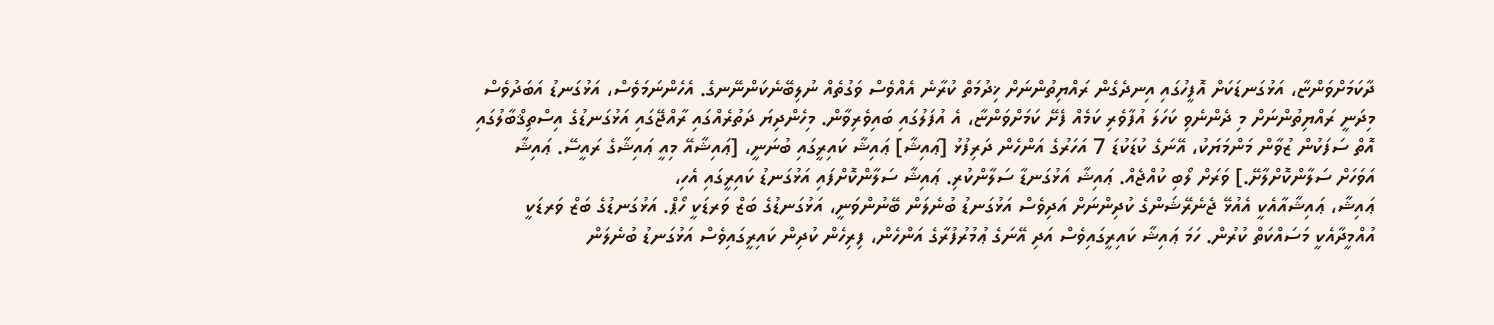ދާކަމަށްވަންޏާ، އަޅުގަނޑަކަށް އޮފީހުގައި އިނދެގެން ރައްޔިތުންނަށް ޚިދުމަތް ކުރާނެ އެއްވެސް ވަގުތެއް ނުލިބޭނެކަންނޭނގެ. އެހެންނަމަވެސް، އަޅުގަނޑު އަބަދުވެސް މިދަނީ ރައްޔިތުންނަށް މި ދެންނެވި ކަހަލަ އުފާވެރި ކަމެއް ފެށޭ ކަމަށްވަންޏާ، އެ އުފަލުގައި ބައިވެރިވާން. މިހެންދިޔަ ދަތުރެއްގައި ރާއްޖޭގައި އަޅުގަނޑުގެ އިސްތިޤްބާލުގައި އޮތް ސަފަކުން ޒުވާން މަންމަޔަކު، އޭނަގެ ކުޑަކުޑަ 7 އަހަރުގެ އަންހެން ދަރިފުޅު [ޢައިޝާ] ޢައިޝާ ކައިރީގައި ބުނަނީ، [ޢައިޝާއޭ މިއީ ޢައިޝާގެ ރައީސޭ. ޢައިޝާ އަވަހަށް ސަލާންކޮށްލާށޭ.] ވަރަށް ލޯބި ކުއްޖެއް. ޢައިޝާ އަޅުގަނޑާ ސަލާންކުރި. ޢައިޝާ ސަލާންކޮށްފައި އަޅުގަނޑު ކައިރީގައި އެހި،
ޢައިޝާ، ޢައިޝާއާއެކީ އެއުޅޭ ޖެނެރޭޝަންގެ ކުދިންނަށް އަދިވެސް އަޅުގަނޑު ބުނެލަން ބޭނުންވަނީ، އަޅުގަނޑުގެ ބަޒް ވަރޑަކީ ހޯޕް. އަޅުގަނޑުގެ ބަޒް ވަރޑަކީ އުއްމީދާއެކީ މަސައްކަތް ކުރުން. ހަމަ ޢައިޝާ ކައިރީގައިވެސް އަދި އޭނަގެ ޢުމުރުފުރާގެ އަންހެން، ފިރިހެން ކުދިން ކައިރީގައިވެސް އަޅުގަނޑު ބުނެލަން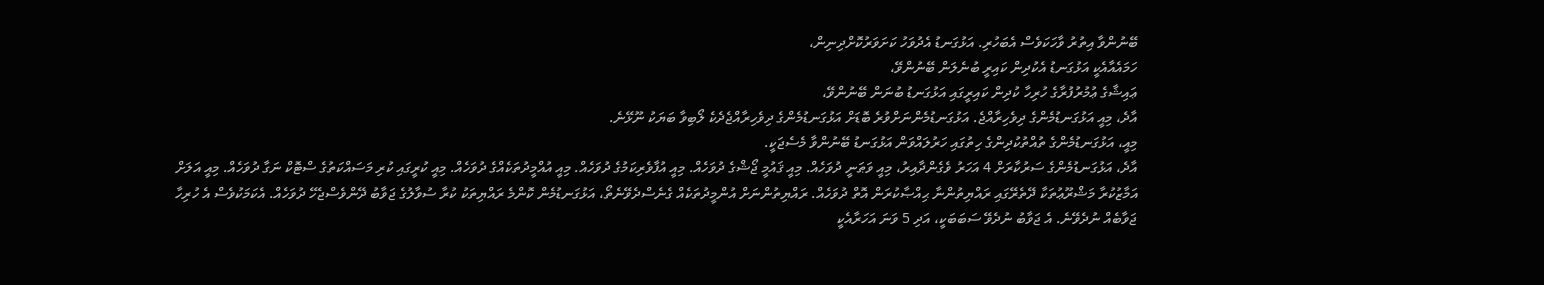ބޭނުންވާ އިތުރު ވާހަކަވެސް އެބަހުރި. އަޅުގަނޑު އެދުވަހު ކަށަވަރުކޮށްދިނިން،
ހަމައެއާއެކީ އަޅުގަނޑު އެކުދިން ކައިރީ ބުނެލަން ބޭނުންވޭ،
ޢައިޝާގެ ޢުމުރުފުރާގެ ހުރިހާ ކުދިން ކައިރީގައި އަޅުގަނޑު ބުނަން ބޭނުންވޭ،
އާދެ، މިއީ އަޅުގަނޑުމެންގެ ދިވެހިރާއްޖެ. އަޅުގަނޑުމެންނަށްވުރެ ބޮޑަށް އަޅުގަނޑުމެންގެ ދިވެހިރާއްޖެދެކެ ލޯބިވާ ބަޔަކު ނޫޅޭނެ.
މިއީ، އަޅުގަނޑުމެންގެ ތުއްތުކުދިންގެ ހިތުގައި ހަރުލައްވަން އަޅުގަނޑު ބޭނުންވާ މެސެޖަކީ.
އާދެ، އަޅުގަނޑުމެންގެ ސަރުކާރަށް 4 އަހަރު ވެގެންދާއިރު، މިއީ ވަޠަނީ ދުވަހެއް. މިއީ ޤައުމީ ޖޯޝްގެ ދުވަހެއް. މިއީ އުފާވެރިކަމުގެ ދުވަހެއް. މިއީ އުއްމީދުތަކެއްގެ ދުވަހެއް. މިއީ ކުރީގައި ކުރި މަސައްކަތުގެ ސްޓޮކް ނަގާ ދުވަހެއް. މިއީ އަލަށް އަމާޒުކުރާ މަޝްރޫޢުތަކާ ދޭތެރޭގައި ރައްޔިތުންނާ ޙިއްޞާކުރަން އޮތް ދުވަހެއް. ރައްޔިތުންނަށް އުންމީދުތަކެއް ގެނެސްދެވޭނެތޯ، އަޅުގަނޑުމެން ކޮންމެ ރައްޔިތަކު ކުރާ ސުވާލުގެ ޖަވާބު ދޭންވެސްޖެހޭ ދުވަހެއް. އެކަމަކުވެސް އެ ހުރިހާ ޖަވާބެއް ނުދެވޭނެ. އެ ޖަވާބު ނުދެވޭ ސަބަބަކީ، އަދި 5 ވަނަ އަހަރާއެކީ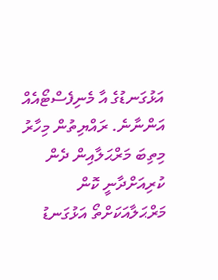އަޅުގަނޑުގެ އާ މެނިފެސްޓޯއެއް އަންނާނެ. ރައްޔިތުން މިހާރު މިތިބަ މަރްޙަލާއިން ދެން ކުރިއަށްދާނީ ކޮން މަރްޙަލާއަކަށްތޯ އަޅުގަނޑު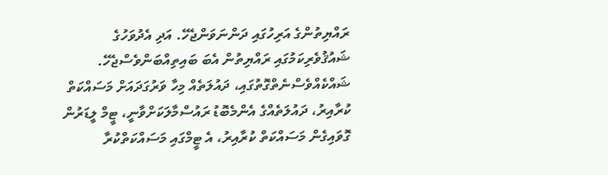ރައްޔިތުންގެ އަރިހުގައި ދަންނަވަންޖެހޭ. އަދި އެދުވަހުގެ ޝައުޤުވެރިކަމުގައި ރައްޔިތުން އެބަ ބައިތިއްބަންވެސްޖެހޭ.
ޝައްކެއްވެސްނެތްގޮތުގައި، ދައުލަތެއް މިހާ ވަރުގަދައަށް މަސައްކަތް ކުރާއިރު، ދައުލަތެއްގެ އެންމެބޮޑު ރައުސްމާލަކަށްވާނީ، ޓީމް ލީޑަރުން ގޮވައިގެން މަސައްކަތް ކުރާއިރު، އެ ޓީމްގައި މަސައްކަތްކުރާ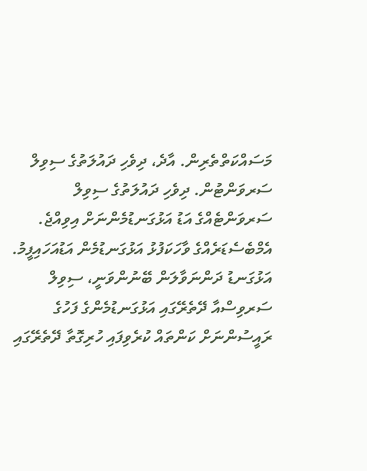މަސައްކަތްތެރިން. އާދެ، ދިވެހި ދައުލަތުގެ ސިވިލް ސަރވަންޓުން. ދިވެހި ދައުލަތުގެ ސިވިލް ސަރވަންޓެއްގެ އަޑު އަޅުގަނޑުމެންނަށް އިވިއްޖެ. އެމްބެސެޑަރެއްގެ ވާހަކަފުޅު އަޅުގަނޑުމެން އަޑުއަހައިފީމު. އަޅުގަނޑު ދަންނަވާލަން ބޭނުންވަނީ، ސިވިލް ސަރވިސްއާ ދޭތެރޭގައި އަޅުގަނޑުމެންގެ ފަހުގެ ރައީސުންނަށް ކަންތައް ކުރެވިފައި ހުރިގޮތާ ދޭތެރޭގައި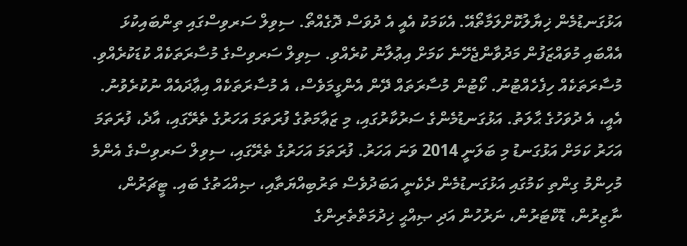އަޅުގަނޑުމެން ޚިޔާލުކޮށްލަމާތޯއޭ. އެކަމަކު އެއީ އެ ދުވަސް ދޮގެއްތޯ. ސިވިލް ސަރވިސްގައި ތިންބައިކުޅަ އެއްބައި މުވައްޒަފުން މަދުވާންޖެހޭނެ ކަމަށް އިޢުލާނު ކުރެއްވި. ސިވިލް ސަރވިސްގެ މުސާރަތަކެއް ކުޑަކުރެއްވި. މުސާރަތަކެއް ހިފެހެއްޓުނު. ކޯޓުން މުސާރަތައް ދޭން އެންގީމަވެސް، އެ މުސާރަތަކެއް އިޢާދައެއް ނުކުރެވުނު. އެއީ، އެ ދުވަހުގެ ޙާލަތު. އަޅުގަނޑުމެންގެ ސަރުކާރުގައި، މި ޒަޢާމަތުގެ ފުރަތަމަ އަހަރުގެ ތެރޭގައި، އާދެ، ފުރަތަމަ އަހަރު ކަމަށް އަޅުގަނޑު މި ބަލަނީ 2014 ވަނަ އަހަރު. ފުރަތަމަ އަހަރުގެ ތެރޭގައި، ސިވިލް ސަރވިސްގެ އެންމެ މުހިންމު ގިންތި ކަމުގައި އަޅުގަނޑުމެން ދެކެނީ އަބަދުވެސް ތަރުބިއްޔަތާއި، ޞިއްޙަތުގެ ބައި. ޓީޗަރުން، ނާޒިރުން، ޑޮކްޓަރުން، ނަރުހުން އަދި ޞިއްޙީ ޚިދުމަތްތެރިންގެ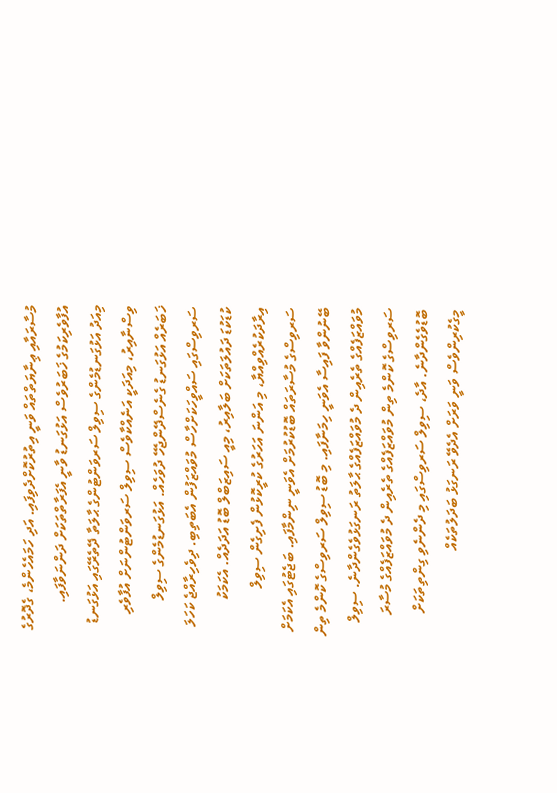މުސާރައާއި ޢިނާޔަތްތައް ވަނީ އިތުރުކޮށްދެވިފައި. އަދި ހަމައެހެންމެ، ގެދޮރުގެ އުފާވެރިކަމުގެ ޚަބަރުވެސް އަޅުގަނޑު ވާނީ އެފަރާތްތަކަށް ދަންނަވާފައި.
މިއަދު އަޅުގަނޑުމެންގެ ސިވިލް ސަރވަންޓުންގެ ޙާލަތާ ދޭތެރޭގައި އަޅުގަނޑު ވިސްނާއިރު، މިއަދަކީ އަނެއްކާވެސް ސިވިލް ސަރވަންޓުންނަށް އުފާވެރި ޚަބަރެއް އަޅުގަނޑު ގެނެސްދޭންޖެހޭ ދުވަހެއް. އަޅުގަނޑުމެންގެ ސިވިލް ސަރވިސްގައި ސައްވީހަކަށްހާސް މުވައްޒަފުން އެބަތިބި. ދިވެހިރާއްޖެ ކަހަލަ ކުޑަކުޑަ ދައުލަތަކަށް ބަލާއިރު، މިއީ ސައިޒަބްލް ބޮޑު އަދަދެއް. އެކަމަކު އިރާދަކުރެއްވިއްޔާ، މި އަންނަ އަހަރުގެ ކުރީކޮޅުން ފެށިގެން ސިވިލް ސަރވިސްގެ މުސާރަތައް ބޮޑުކުރުމަށް އެވަނީ ނިންމާފައި. ބަޖެޓުގައި އެކަމަށް ބޭނުންވާ ފައިސާ އެވަނީ ހިމަނާފައި. މި ބޮޑު ސިވިލް ސަރވިސްގެ ކޮންމެ ތިން މުވައްޒަފެއްގެ ތެރެއިން ދެ މުވައްޒަފެއްގެ ޙާލަތު ރަނގަޅުވެގެންދާނެ. ސިވިލް ސަރވިސްގެ ކޮންމެ ތިން މުވައްޒަފެއްގެ ތެރެއިން ދެ މުވައްޒަފެއްގެ މުސާރަ ބޮޑުވެގެންދާނެ. އާދެ، ސިވިލް ސަރވިސްގައި މި ދެންނެވި ގިންތިތަކަށް މީގެކުރިންވެސް ވަނީ ވަރަށް އެދެވޭ ރަނގަޅު ބަދަލުތަކެއް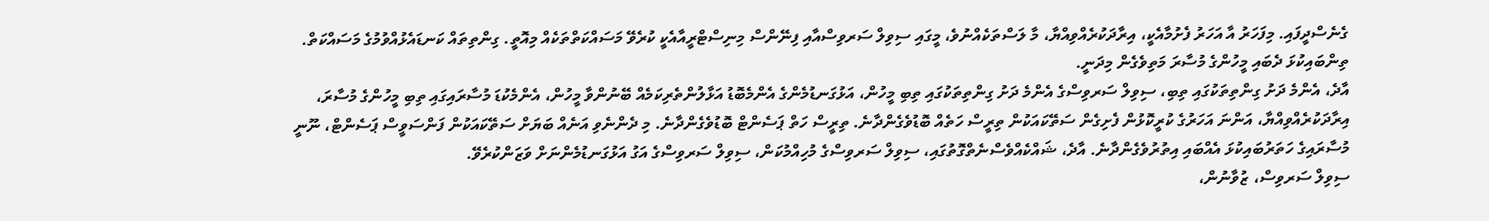ގެނެސްދީފައި. މިފަހަރު އާ އަހަރު ފެށުމާއެކީ، އިރާދަކުރެއްވިއްޔާ، މާ ލަސްތަކެއްނުވެ، މީގައި ސިވިލް ސަރވިސްއާއި ފިނޭންސް މިނިސްޓްރީއާއެކީ ކުރެވޭ މަސައްކަތްތަކެއް މިއޮތީ. ގިންތިތައް ކަނޑައެޅުއްވުމުގެ މަސައްކަތް. ތިންބައިކުޅަ ދެބައި މީހުންގެ މުސާރަ މަތިވެގެން މިދަނީ.
އާދެ، އެންމެ ދަށު ގިންތިތަކުގައި ތިބި، ސިވިލް ސަރވިސްގެ އެންމެ ދަށު ގިންތިތަކުގައި ތިބި މީހުން، އަޅުގަނޑުމެންގެ އެންމެބޮޑު އަޅާލުންތެރިކަމެއް ބޭނުންވާ މީހުން، އެންމެކުޑަ މުސާރައިގައި ތިބި މީހުންގެ މުސާރަ، އިރާދަކުރެއްވިއްޔާ، އަންނަ އަހަރުގެ ކުރީކޮޅުން ފެށިގެން ސަތޭކައަކުން ތިރީސް ހަތެއް ބޮޑުވެގެންދާނެ. ތިރީސް ހަތް ޕަސެންޓް ބޮޑުވެގެންދާނެ. މި ދެންނެވި އަނެއް ބަޔަށް ސަތޭކައަކުން ފަންސަވީސް ޕަސެންޓް، ނޫނީ މުސާރައިގެ ހަތަރުބައިކުޅަ އެއްބައި އިތުރުވެގެންދާނެ. އާދެ، ޝައްކެއްވެސްނެތްގޮތުގައި، ސިވިލް ސަރވިސްގެ މުހިއްމުކަން، ސިވިލް ސަރވިސްގެ އަގު އަޅުގަނޑުމެންނަށް ވަޒަންކުރެވޭ.
ސިވިލް ސަރވިސް، ޒުވާނުން،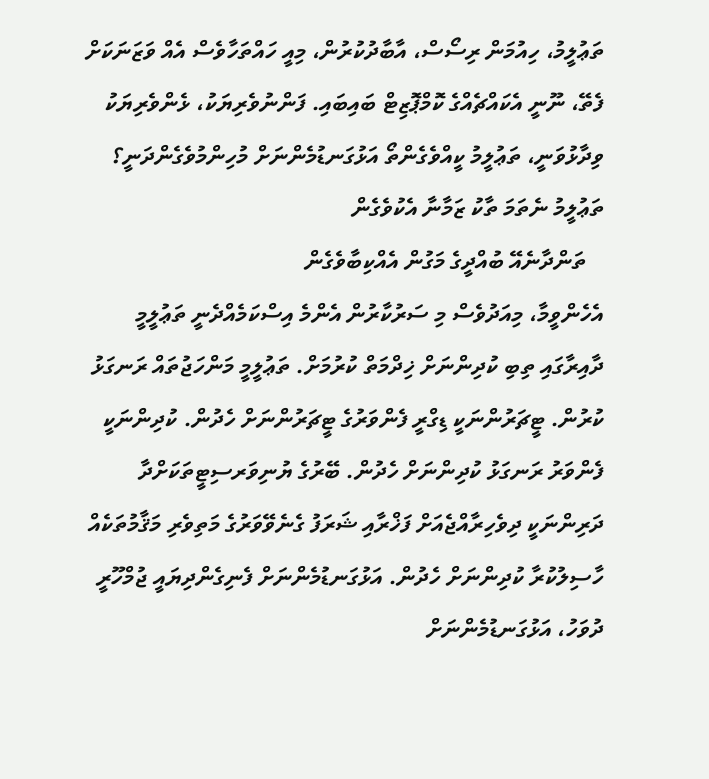ތަޢުލީމު، ހިއުމަން ރިސޯސް، އާބާދުކުރުން، މިއީ ހައްތަހާވެސް އެއް ވަޒަނަކަށް ފެތޭ، ނޫނީ އެކައްޗެއްގެ ކޮމްޕޮޒިޓް ބައިބައި. ފަންނުވެރިޔަކު، ޅެންވެރިޔަކު ވިދާޅުވަނީ، ތަޢުލީމު ކީއްވެގެންތޯ އަޅުގަނޑުމެންނަށް މުހިންމުވެގެންދަނީ؟
ތަޢުލީމު ނެތަމަ ތާކު ޒަމާނާ އެކުވެގެން
   ތަންދާނެއޭ ބުއްދީގެ މަގުން އެއްކިބާވެގެން
އެހެންވީމާ، މިއަދުވެސް މި ސަރުކާރުން އެންމެ އިސްކަމެއްދެނީ ތަޢުލީމީ ދާއިރާގައި ތިބި ކުދިންނަށް ޚިދްމަތް ކުރުމަށް. ތަޢުލީމީ މަންހަޖުތައް ރަނގަޅު ކުރުން. ޓީޗަރުންނަކީ ޑިގްރީ ފެންވަރުގެ ޓީޗަރުންނަށް ހެދުން. ކުދިންނަކީ ފެންވަރު ރަނގަޅު ކުދިންނަށް ހެދުން. ބޭރުގެ ޔުނިވަރސިޓީތަކަށްދާ ދަރިންނަކީ ދިވެހިރާއްޖެއަށް ފަޚްރާއި ޝަރަފު ގެނެވޭވަރުގެ މަތިވެރި މަޤާމުތަކެއް ހާސިލުކުރާ ކުދިންނަށް ހެދުން. އަޅުގަނޑުމެންނަށް ފެނިގެންދިޔައީ ޖުމްހޫރީ ދުވަހު، އަޅުގަނޑުމެންނަށް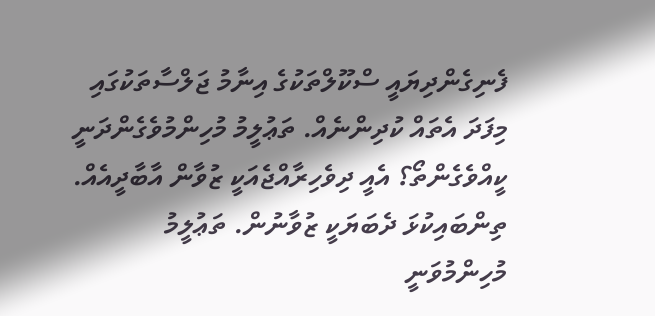ފެނިގެންދިޔައީ ސްކޫލްތަކުގެ އިނާމު ޖަލްސާތަކުގައި މިފަދަ އެތައް ކުދިންނެއް. ތަޢުލީމު މުހިންމުވެގެންދަނީ ކީއްވެގެންތޯ؟ އެއީ ދިވެހިރާއްޖެއަކީ ޒުވާން އާބާދީއެއް. ތިންބައިކުޅަ ދެބަޔަކީ ޒުވާނުން. ތަޢުލީމު މުހިންމުވަނީ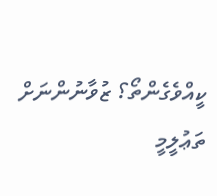ކީއްވެގެންތޯ؟ ޒުވާނުންނަށް ތަޢުލީމީ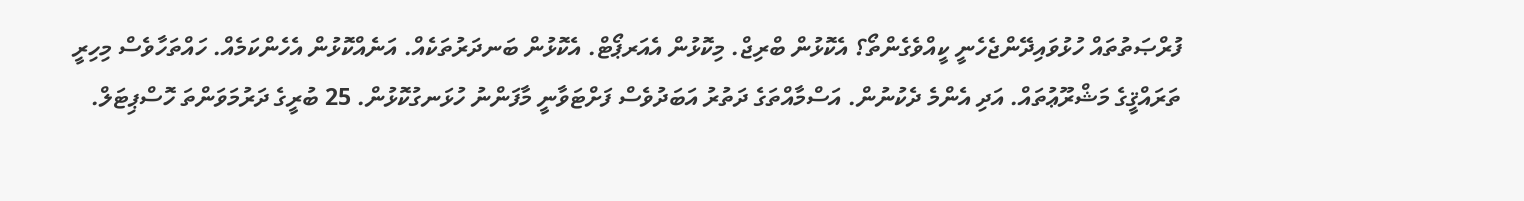ފުރްޞަތުތައް ހުޅުވައިދޭންޖެހެނީ ކީއްވެގެންތޯ؟ އެކޮޅުން ބްރިޖް. މިކޮޅުން އެއަރޕޯޓް. އެކޮޅުން ބަނދަރުތަކެއް. އަނެއްކޮޅުން އެހެންކަމެއް. ހައްތަހާވެސް މިހިރީ ތަރައްޤީގެ މަޝްރޫޢުތައް. އަދި އެންމެ ދެކުނުން. އަސްމާއްތަގެ ދަތުރު އަބަދުވެސް ފަށްޓަވާނީ މާފަންނު ހުޅަނގުކޮޅުން. 25 ބުރީގެ ދަރުމަވަންތަ ހޮސްޕިޓަލް.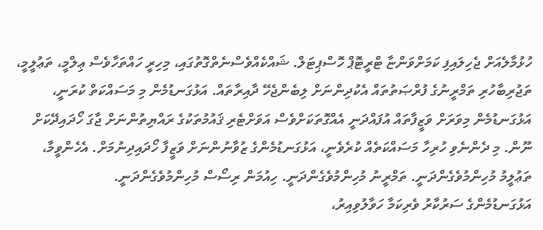ހުޅުމާލެއަށް ޖެހިލައިފި ކަމަށްވަންޏާ ޓްރީޓޮޕް ހޮސްޕިޓަލް. ޝައްކެއްވެސްނެތްގޮތުގައި، މިހިރީ ހައްތަހާވެސް ޢިލްމީ، ތަޢުލީމީ، ތަޖުރިބާހުރި ތަމްރީނުގެ ފުރްޞަތުތައް އެކުދިންނަށް ލިބެންޖެހޭ ދާއިރާތައް. އަޅުގަނޑުމެން މި މަސައްކަތް ކުރަނީ، އަޅުގަނޑުމެން މިވަރަށް ވަޒީފާތައް އުފައްދަނީ އެއްގޮތަކަށްވެސް އަވަށްޓެރި ޤައުމުތަކުގެ ރައްޔިތުންނަށް ޖާގަ ހޯދައިދޭކަށް ނޫން. މި ދެންނެވި ހުރިހާ މަސައްކަތެއް ކުރެވެނީ، އަޅުގަނޑުމެންގެ ޒުވާނުންނަށް ވަޒީފާ ހޯދައިދިނުމަށް. އެހެންވީމާ، ތަޢުލީމު މުހިންމުވެގެންދަނީ. ތަމްރީނު މުހިންމުވެގެންދަނީ. ހިއުމަން ރިސޯސް މުހިންމުވެގެންދަނީ.
އަޅުގަނޑުމެންގެ ސަރުކާރު ވެރިކަމާ ހަވާލުވިއިރު،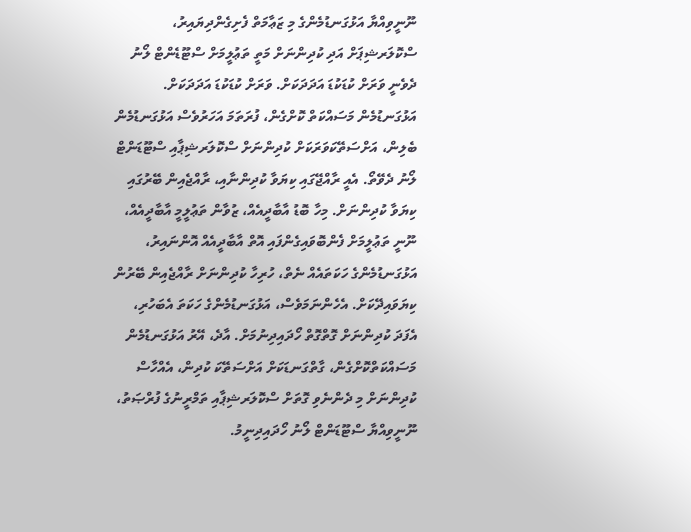ނޫނީވިއްޔާ އަޅުގަނޑުމެންގެ މި ޒަޢާމަތް ފެށިގެންދިޔައިރު، ސްކޮލަރޝިޕަށް އަދި ކުދިންނަށް މަތީ ތަޢުލީމަށް ސްޓޫޑެންޓް ލޯނު ދެވެނީ ވަރަށް ކުޑަކުޑަ އަދަދަކަށް. ވަރަށް ކުޑަކުޑަ އަދަދަކަށް. އަޅުގަނޑުމެން މަސައްކަތް ކޮށްގެން، ފުރަތަމަ އަހަރުވެސް އަޅުގަނޑުމެން ބެލިން، އަށްސަތޭކަވަރަކަށް ކުދިންނަށް ސްކޮލަރޝިޕާއި ސްޓޫޑަންޓް ލޯނު ދެވޭތޯ. އެއީ ރާއްޖޭގައި ކިޔަވާ ކުދިންނާއި، ރާއްޖެއިން ބޭރުގައި ކިޔަވާ ކުދިންނަށް. މިހާ ބޮޑު އާބާދީއެއް، ޒުވާން ތަޢުލީމީ އާބާދީއެއް، ނޫނީ ތަޢުލީމަށް ފެންބޮވައިގެންފައި އޮތް އާބާދީއެއް އޮންނައިރު، އަޅުގަނޑުމެންގެ ހަކަތައެއް ނެތް، ހުރިހާ ކުދިންނަށް ރާއްޖެއިން ބޭރުން ކިޔަވައިދޭކަށް. އެހެންނަމަވެސް، އަޅުގަނޑުމެންގެ ހަކަތަ އެބަހުރި، އެފަދަ ކުދިންނަށް ގޮތްގޮތް ހޯދައިދިނުމަށް. އާދެ، އޭރު އަޅުގަނޑުމެން މަސައްކަތްކޮށްގެން، ގާތްގަނޑަކަށް އަށްސަތޭކަ ކުދިން، އެއްހާސް ކުދިންނަށް މި ދެންނެވި ގޮތަށް ސްކޮލަރޝިޕާއި ތަމްރީނުގެ ފުރްޞަތު، ނޫނީވިއްޔާ ސްޓޫޑަންޓް ލޯނު ހޯދައިދިނީމު.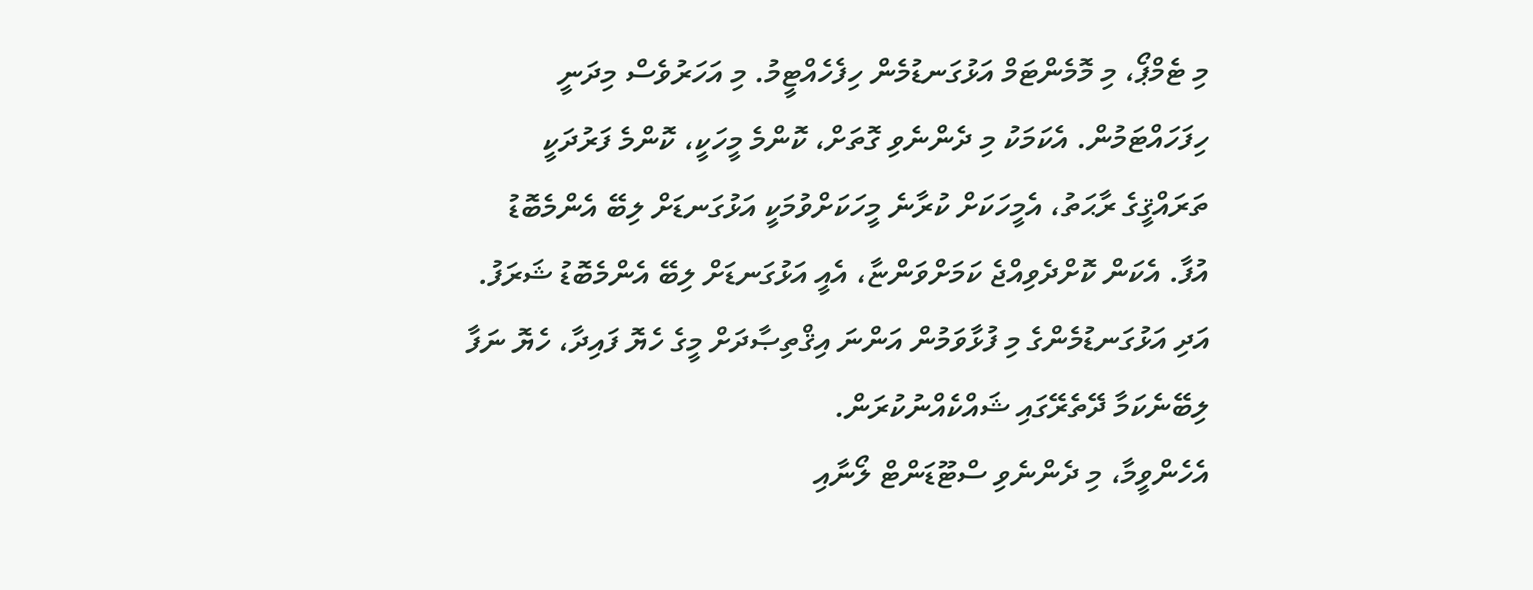މި ޓެމްޕޯ، މި މޮމެންޓަމް އަޅުގަނޑުމެން ހިފެހެއްޓީމު. މި އަހަރުވެސް މިދަނީ ހިފަހައްޓަމުން. އެކަމަކު މި ދެންނެވި ގޮތަށް، ކޮންމެ މީހަކީ، ކޮންމެ ފަރުދަކީ ތަރައްޤީގެ ރާޙަތު، އެމީހަކަށް ކުރާނެ މީހަކަށްވުމަކީ އަޅުގަނޑަށް ލިބޭ އެންމެބޮޑު އުފާ. އެކަން ކޮށްދެވިއްޖެ ކަމަށްވަންޏާ، އެއީ އަޅުގަނޑަށް ލިބޭ އެންމެބޮޑު ޝަރަފު. އަދި އަޅުގަނޑުމެންގެ މި ފުޅާވަމުން އަންނަ އިޤްތިޞާދަށް މީގެ ހެޔޮ ފައިދާ، ހެޔޮ ނަފާ ލިބޭނެކަމާ ދޭތެރޭގައި ޝައްކެއްނުކުރަން.
އެހެންވީމާ، މި ދެންނެވި ސްޓޫޑަންޓް ލޯނާއި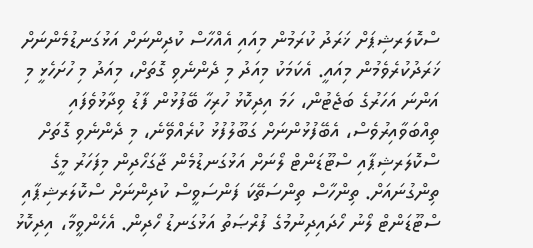ސްކޮލަރޝިޕަށް ޚަރަދު ކުރަމުން މިއައި އެއްހާސް ކުދިންނަށް އަޅުގަނޑުމެންނަށް ޚަރަދުކުރެވެމުން މިއައީ. އެކަމަކު މިއަދު މި ދެންނެވި ގޮތަށް، މިއަދު މި ހުށަހެޅީ މި އަންނަ އަހަރުގެ ބަޖެޓުން، ހަމަ އިދިކޮޅު ހުރިހާ ބޭފުޅުން ފާޑު ވިދާޅުވެފައި ތިއްބަވާއިރުވެސް، އެބޭފުޅުންނަށް ގަބޫލުފުޅު ކުރެއްވޭނެ، މި ދެންނެވި ގޮތަށް ސްކޮލަރޝިޕާއި ސްޓޫޑަންޓް ލޯނަށް އަޅުގަނޑުމެން ޖާގަހޯދިން މިފަހަރު މީގެ ތިންގުނައަށް. ތިންހާސް ތިންސަތޭކަ ފަންސަވީސް ކުދިންނަށް ސްކޮލަރޝިޕާއި ސްޓޫޑަންޓް ލޯނު ހޯދައިދިނުމުގެ ފުރްޞަތު އަޅުގަނޑު ހޯދިން. އެހެންވީމާ، އިދިކޮޅު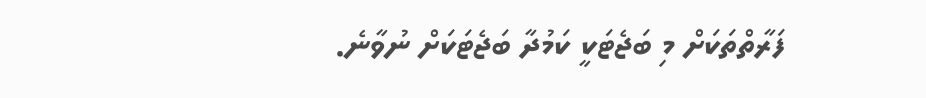ފަރާތްތަކަށް މި ބަޖެޓަކީ ކަމުދާ ބަޖެޓަކަށް ނުވާނެ.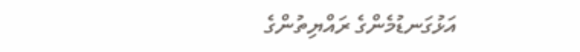އަޅުގަނޑުމެންގެ ރައްޔިތުންގެ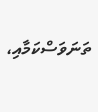ތަނަވަސްކަމާއި،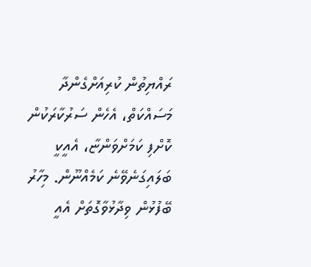ރައްޔިތުން ކުރިއަށްގެންދާ މަސައްކަތް، އެހެން ސަރުކާރަކުން ކޮށްފި ކަމަށްވަންޏާ، އެއީކީ ބަލައިގަނެވޭނެ ކަމެއްނޫން. މިހާރު ބޭފުޅުން ވިދާޅުވާގޮތަށް އެއީ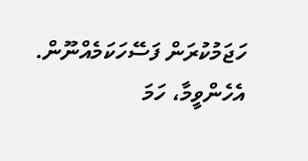ހަޖަމުކުރަން ފަސޭހަކަމެއްނޫން. އެހެންވީމާ، ހަމަ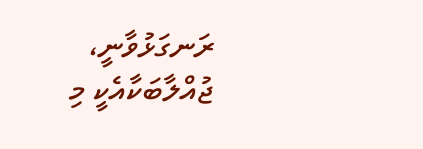ރަނގަޅުވާނީ، ޖުއްލާބަކާއެކީ މި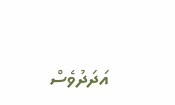އަދަދުވެސް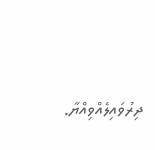ދިރުވައިލެއްވިއްޔާ.